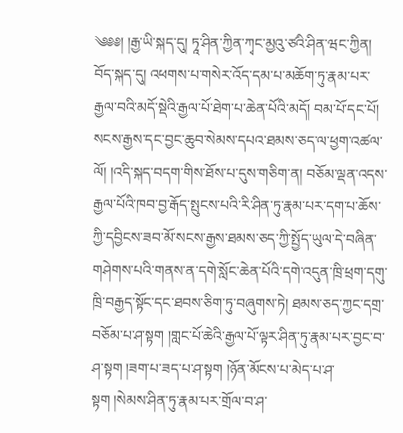༄༅༅། །རྒྱ་ཡི་སྐད་དུ། ཏཱ་ཤིན་ཀྱིན་ཀྭང་མྱའུ་ཙའི་ཤིན་ཝང་ཀྱིན། བོད་སྐད་དུ། འཕགས་པ་གསེར་འོད་དམ་པ་མཆོག་ཏུ་རྣམ་པར་རྒྱལ་བའི་མདོ་སྡེའི་རྒྱལ་པོ་ཐེག་པ་ཆེན་པོའི་མདོ། བམ་པོ་དང་པོ། སངས་རྒྱས་དང་བྱང་ཆུབ་སེམས་དཔའ་ཐམས་ཅད་ལ་ཕྱག་འཚལ་ལོ། །འདི་སྐད་བདག་གིས་ཐོས་པ་དུས་གཅིག་ན། བཅོམ་ལྡན་འདས་རྒྱལ་པོའི་ཁབ་བྱ་རྒོད་སྤུངས་པའི་རི་ཤིན་ཏུ་རྣམ་པར་དག་པ་ཆོས་ཀྱི་དབྱིངས་ཟབ་མོ་སངས་རྒྱས་ཐམས་ཅད་ཀྱི་སྤྱོད་ཡུལ་དེ་བཞིན་གཤེགས་པའི་གནས་ན་དགེ་སློང་ཆེན་པོའི་དགེ་འདུན་ཁྲི་ཕྲག་དགུ་ཁྲི་བརྒྱད་སྟོང་དང་ཐབས་ཅིག་ཏུ་བཞུགས་ཏེ། ཐམས་ཅད་ཀྱང་དགྲ་བཅོམ་པ་ཤ་སྟག །གླང་པོ་ཆེའི་རྒྱལ་པོ་ལྟར་ཤིན་ཏུ་རྣམ་པར་བྱང་བ་ཤ་སྟག །ཟག་པ་ཟད་པ་ཤ་སྟག །ཉོན་མོངས་པ་མེད་པ་ཤ་སྟག །སེམས་ཤིན་ཏུ་རྣམ་པར་གྲོལ་བ་ཤ་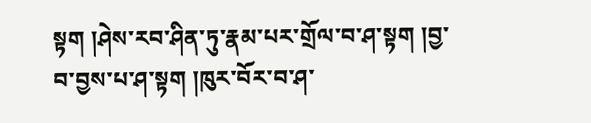སྟག །ཤེས་རབ་ཤིན་ཏུ་རྣམ་པར་གྲོལ་བ་ཤ་སྟག །བྱ་བ་བྱས་པ་ཤ་སྟག །ཁུར་བོར་བ་ཤ་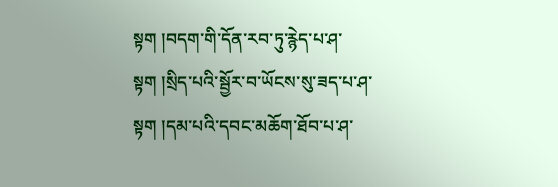སྟག །བདག་གི་དོན་རབ་ཏུ་རྙེད་པ་ཤ་སྟག །སྲིད་པའི་སྦྱོར་བ་ཡོངས་སུ་ཟད་པ་ཤ་སྟག །དམ་པའི་དབང་མཆོག་ཐོབ་པ་ཤ་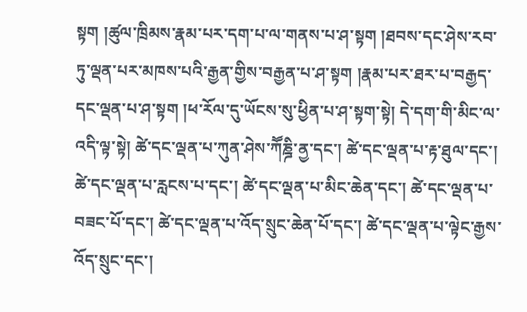སྟག །ཚུལ་ཁྲིམས་རྣམ་པར་དག་པ་ལ་གནས་པ་ཤ་སྟག །ཐབས་དང་ཤེས་རབ་ཏུ་ལྡན་པར་མཁས་པའི་རྒྱན་གྱིས་བརྒྱན་པ་ཤ་སྟག །རྣམ་པར་ཐར་པ་བརྒྱད་དང་ལྡན་པ་ཤ་སྟག །ཕ་རོལ་དུ་ཡོངས་སུ་ཕྱིན་པ་ཤ་སྟག་སྟེ། དེ་དག་གི་མིང་ལ་འདི་ལྟ་སྟེ། ཚེ་དང་ལྡན་པ་ཀུན་ཤེས་ཀཽཎྜི་ནྱ་དང་། ཚེ་དང་ལྡན་པ་རྟ་ཐུལ་དང་། ཚེ་དང་ལྡན་པ་རླངས་པ་དང་། ཚེ་དང་ལྡན་པ་མིང་ཆེན་དང་། ཚེ་དང་ལྡན་པ་བཟང་པོ་དང་། ཚེ་དང་ལྡན་པ་འོད་སྲུང་ཆེན་པོ་དང་། ཚེ་དང་ལྡན་པ་ལྟེང་རྒྱས་འོད་སྲུང་དང་།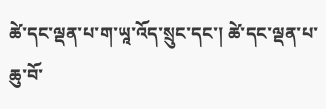ཚེ་དང་ལྡན་པ་ག་ཡཱ་འོད་སྲུང་དང་། ཚེ་དང་ལྡན་པ་ཆུ་བོ་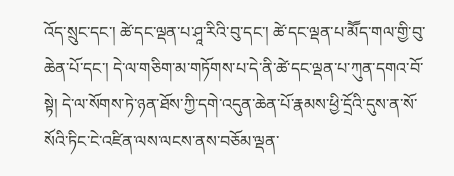འོད་སྲུང་དང་། ཚེ་དང་ལྡན་པ་ཤཱ་རིའི་བུ་དང་། ཚེ་དང་ལྡན་པ་མཽད་གལ་གྱི་བུ་ཆེན་པོ་དང་། དེ་ལ་གཅིག་མ་གཏོགས་པ་དེ་ནི་ཚེ་དང་ལྡན་པ་ཀུན་དགའ་བོ་སྟེ། དེ་ལ་སོགས་ཏེ་ཉན་ཐོས་ཀྱི་དགེ་འདུན་ཆེན་པོ་རྣམས་ཕྱི་དྲོའི་དུས་ན་སོ་སོའི་ཏིང་ངེ་འཛིན་ལས་ལངས་ནས་བཅོམ་ལྡན་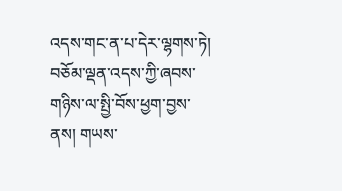འདས་གང་ན་པ་དེར་ལྷགས་ཏེ། བཅོམ་ལྡན་འདས་ཀྱི་ཞབས་གཉིས་ལ་སྤྱི་བོས་ཕྱག་བྱས་ནས། གཡས་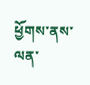ཕྱོགས་ནས་ལན་